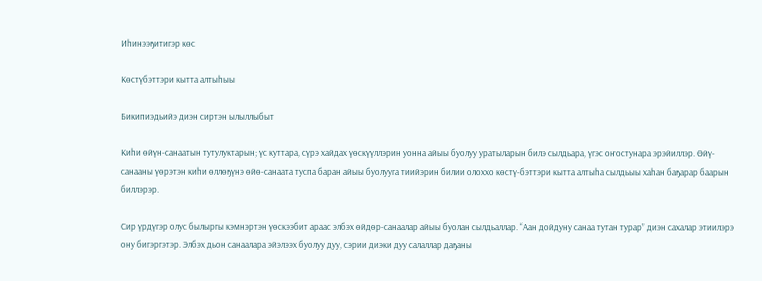Иһинээҕитигэр көс

Көстүбэттэри кытта алтыһыы

Бикипиэдьийэ диэн сиртэн ылыллыбыт

Киһи өйүн-санаатын тутулуктарын; үс куттара, сүрэ хайдах үөскүүллэрин уонна айыы буолуу уратыларын билэ сылдьара, үгэс оҥостунара эрэйиллэр. Өйү-санааны үөрэтэн киһи өллөҕүнэ өйө-санаата туспа баран айыы буолууга тиийэрин билии олоххо көстү-бэттэри кытта алтыһа сылдьыы хаһан баҕарар баарын биллэрэр.

Сир үрдүгэр олус былыргы кэмнэртэн үөскээбит араас элбэх өйдөр-санаалар айыы буолан сылдьаллар. “Аан дойдуну санаа тутан турар” диэн сахалар этиилэрэ ону бигэргэтэр. Элбэх дьон санаалара эйэлээх буолуу дуу, сэрии диэки дуу салаллар даҕаны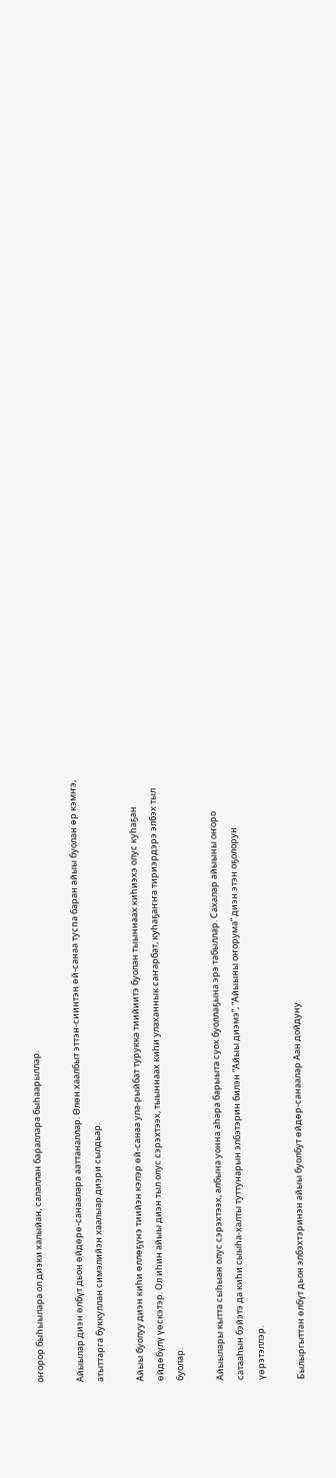оҥорор быһыылара ол диэки халыйан, салаллан бараллара быһаарыллар.

Айыылар диэн өлбүт дьон өйдөрө-санаалара ааттаналлар. Өлөн хаалбыт эттэн-сиинтэн өй-санаа туспа баран айыы буолан өр кэмҥэ, атыттарга буккуллан симэлийэн хаалыар диэри сылдьар.

Айыы буолуу диэн киһи өллөҕүнэ тиийэн кэлэр өй-санаа ула-рыйбат турукка тиийиитэ буолан тыыннаах киһиэхэ олус куһаҕан өйдөбүлү үөскэтэр. Ол иһин айыы диэн тыл олус сэрэхтээх, тыыннаах киһи улаханнык саҥарбат, куһаҕаҥҥа тириэрдэрэ элбэх тыл буолар.

Айыылары кытта сыһыан олус сэрэхтээх, албына уонна аһара барыыта суох буоллаҕына эрэ табыллар. Сахалар айыыны оҥоро сатааһын бэйэтэ да киһи сыыһа-халты туттунарын элбэтэрин билэн “Айыы диэмэ”, “Айыыны оҥорума” диэн этэн оҕолорун үөрэтэллэр.

Былыргыттан өлбүт дьон элбэхтэринэн айыы буолбут өйдөр-санаалар Аан дойдуну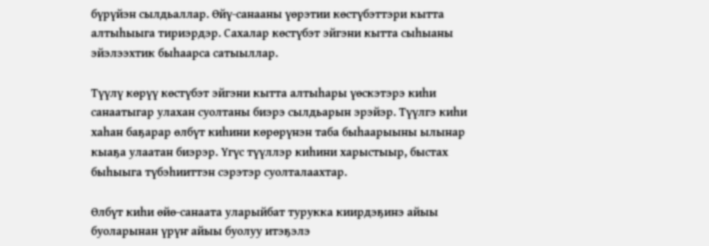бүрүйэн сылдьаллар. Өйү-санааны үөрэтии көстүбэттэри кытта алтыһыыга тириэрдэр. Сахалар көстүбэт эйгэни кытта сыһыаны эйэлээхтик быһаарса сатыыллар.

Түүлү көрүү көстүбэт эйгэни кытта алтыһары үөскэтэрэ киһи санаатыгар улахан суолтаны биэрэ сылдьарын эрэйэр. Түүлгэ киһи хаһан баҕарар өлбүт киһини көрөрүнэн таба быһаарыыны ылынар кыаҕа улаатан биэрэр. Үгүс түүллэр киһини харыстыыр, быстах быһыыга түбэһииттэн сэрэтэр суолталаахтар.

Өлбүт киһи өйө-санаата уларыйбат турукка киирдэҕинэ айыы буоларынан үрүҥ айыы буолуу итэҕэлэ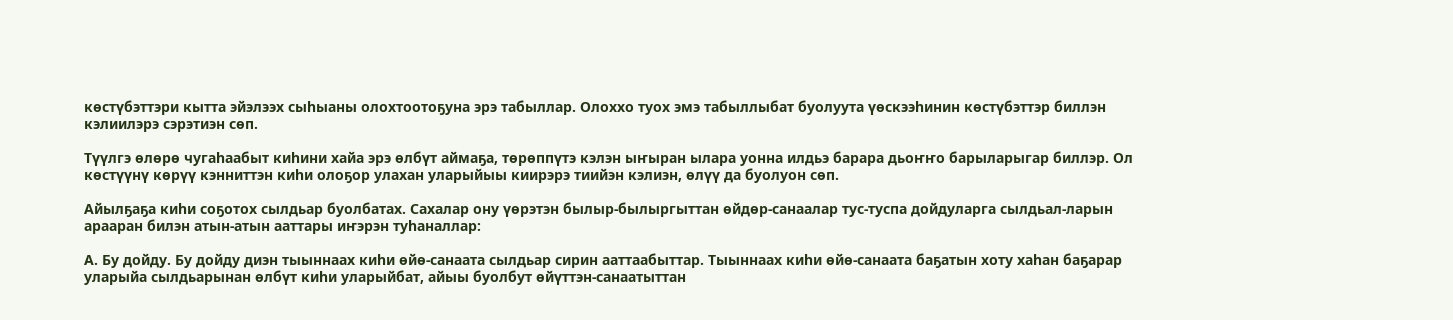көстүбэттэри кытта эйэлээх сыһыаны олохтоотоҕуна эрэ табыллар. Олоххо туох эмэ табыллыбат буолуута үөскээһинин көстүбэттэр биллэн кэлиилэрэ сэрэтиэн сөп.

Түүлгэ өлөрө чугаһаабыт киһини хайа эрэ өлбүт аймаҕа, төрөппүтэ кэлэн ыҥыран ылара уонна илдьэ барара дьоҥҥо барыларыгар биллэр. Ол көстүүнү көрүү кэнниттэн киһи олоҕор улахан уларыйыы киирэрэ тиийэн кэлиэн, өлүү да буолуон сөп.

Айылҕаҕа киһи соҕотох сылдьар буолбатах. Сахалар ону үөрэтэн былыр-былыргыттан өйдөр-санаалар тус-туспа дойдуларга сылдьал-ларын арааран билэн атын-атын ааттары иҥэрэн туһаналлар:

А. Бу дойду. Бу дойду диэн тыыннаах киһи өйө-санаата сылдьар сирин ааттаабыттар. Тыыннаах киһи өйө-санаата баҕатын хоту хаһан баҕарар уларыйа сылдьарынан өлбүт киһи уларыйбат, айыы буолбут өйүттэн-санаатыттан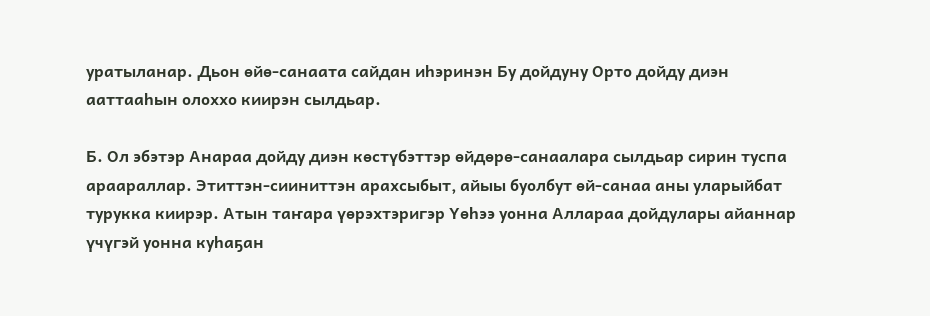уратыланар. Дьон өйө-санаата сайдан иһэринэн Бу дойдуну Орто дойду диэн ааттааһын олоххо киирэн сылдьар.

Б. Ол эбэтэр Анараа дойду диэн көстүбэттэр өйдөрө-санаалара сылдьар сирин туспа араараллар. Этиттэн-сииниттэн арахсыбыт, айыы буолбут өй-санаа аны уларыйбат турукка киирэр. Атын таҥара үөрэхтэригэр Үөһээ уонна Аллараа дойдулары айаннар үчүгэй уонна куһаҕан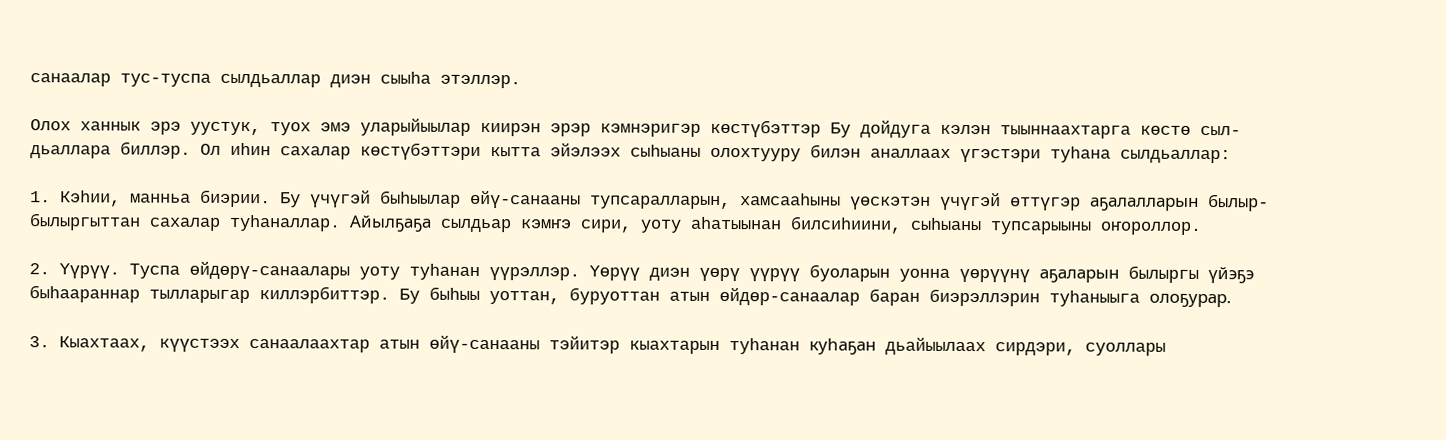санаалар тус-туспа сылдьаллар диэн сыыһа этэллэр.

Олох ханнык эрэ уустук, туох эмэ уларыйыылар киирэн эрэр кэмнэригэр көстүбэттэр Бу дойдуга кэлэн тыыннаахтарга көстө сыл-дьаллара биллэр. Ол иһин сахалар көстүбэттэри кытта эйэлээх сыһыаны олохтууру билэн аналлаах үгэстэри туһана сылдьаллар:

1. Кэһии, манньа биэрии. Бу үчүгэй быһыылар өйү-санааны тупсаралларын, хамсааһыны үөскэтэн үчүгэй өттүгэр аҕалалларын былыр-былыргыттан сахалар туһаналлар. Айылҕаҕа сылдьар кэмҥэ сири, уоту аһатыынан билсиһиини, сыһыаны тупсарыыны оҥороллор.

2. Үүрүү. Туспа өйдөрү-санаалары уоту туһанан үүрэллэр. Үөрүү диэн үөрү үүрүү буоларын уонна үөрүүнү аҕаларын былыргы үйэҕэ быһаараннар тылларыгар киллэрбиттэр. Бу быһыы уоттан, буруоттан атын өйдөр-санаалар баран биэрэллэрин туһаныыга олоҕурар.

3. Кыахтаах, күүстээх санаалаахтар атын өйү-санааны тэйитэр кыахтарын туһанан куһаҕан дьайыылаах сирдэри, суоллары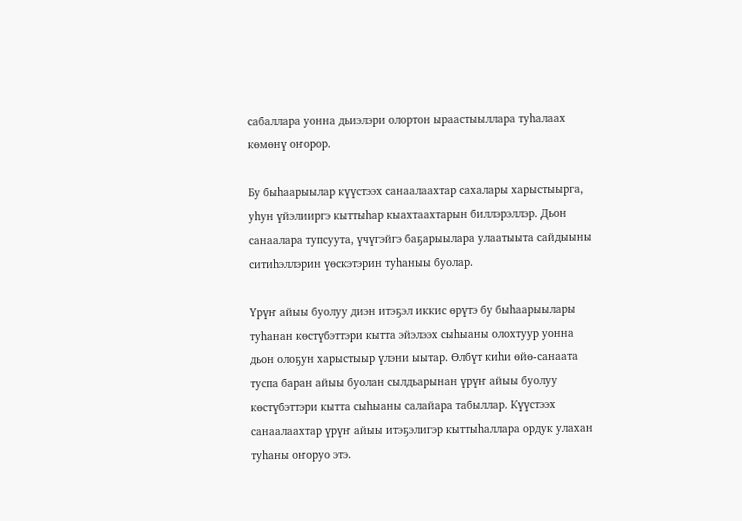сабаллара уонна дьиэлэри олортон ыраастыыллара туһалаах көмөнү оҥорор.

Бу быһаарыылар күүстээх санаалаахтар сахалары харыстыырга, уһун үйэлииргэ кыттыһар кыахтаахтарын биллэрэллэр. Дьон санаалара тупсуута, үчүгэйгэ баҕарыылара улаатыыта сайдыыны ситиһэллэрин үөскэтэрин туһаныы буолар.

Үрүҥ айыы буолуу диэн итэҕэл иккис өрүтэ бу быһаарыылары туһанан көстүбэттэри кытта эйэлээх сыһыаны олохтуур уонна дьон олоҕун харыстыыр үлэни ыытар. Өлбүт киһи өйө-санаата туспа баран айыы буолан сылдьарынан үрүҥ айыы буолуу көстүбэттэри кытта сыһыаны салайара табыллар. Күүстээх санаалаахтар үрүҥ айыы итэҕэлигэр кыттыһаллара ордук улахан туһаны оҥоруо этэ.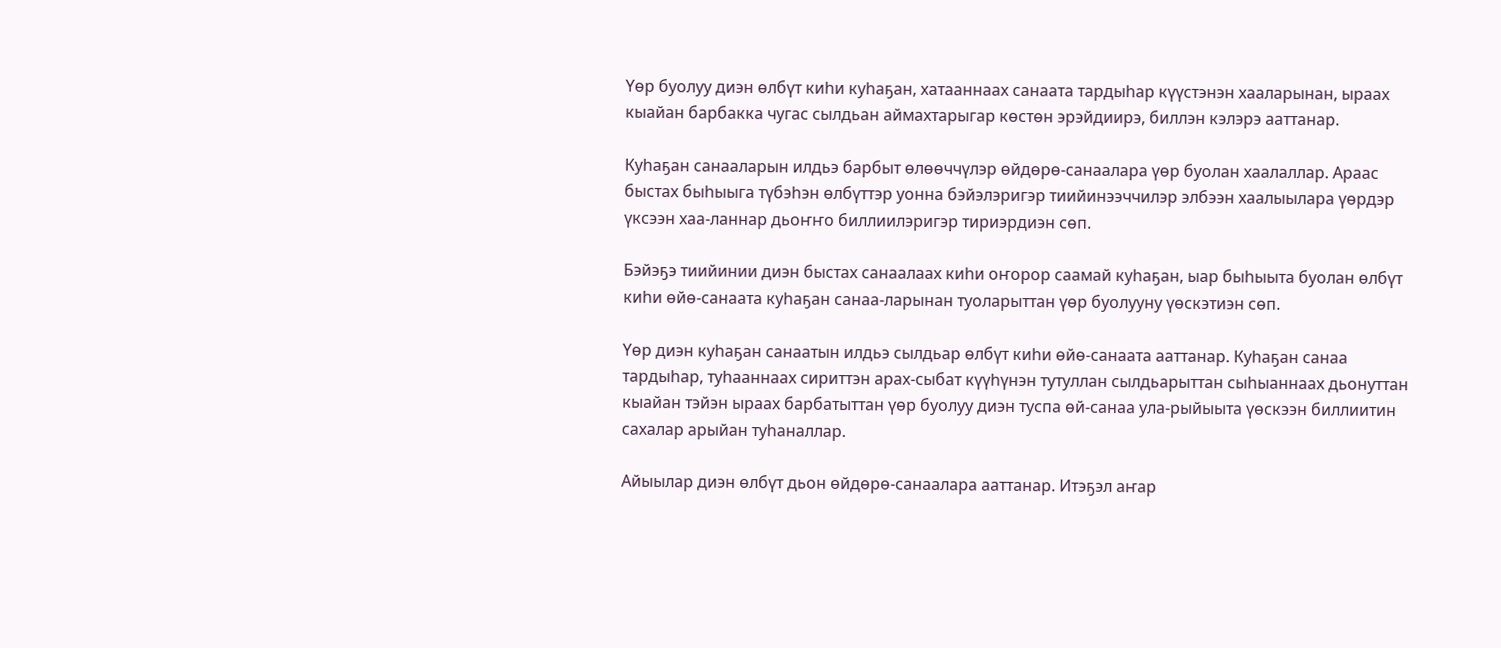Үөр буолуу диэн өлбүт киһи куһаҕан, хатааннаах санаата тардыһар күүстэнэн хааларынан, ыраах кыайан барбакка чугас сылдьан аймахтарыгар көстөн эрэйдиирэ, биллэн кэлэрэ ааттанар.

Куһаҕан санааларын илдьэ барбыт өлөөччүлэр өйдөрө-санаалара үөр буолан хаалаллар. Араас быстах быһыыга түбэһэн өлбүттэр уонна бэйэлэригэр тиийинээччилэр элбээн хаалыылара үөрдэр үксээн хаа-ланнар дьоҥҥо биллиилэригэр тириэрдиэн сөп.

Бэйэҕэ тиийинии диэн быстах санаалаах киһи оҥорор саамай куһаҕан, ыар быһыыта буолан өлбүт киһи өйө-санаата куһаҕан санаа-ларынан туоларыттан үөр буолууну үөскэтиэн сөп.

Үөр диэн куһаҕан санаатын илдьэ сылдьар өлбүт киһи өйө-санаата ааттанар. Куһаҕан санаа тардыһар, туһааннаах сириттэн арах-сыбат күүһүнэн тутуллан сылдьарыттан сыһыаннаах дьонуттан кыайан тэйэн ыраах барбатыттан үөр буолуу диэн туспа өй-санаа ула-рыйыыта үөскээн биллиитин сахалар арыйан туһаналлар.

Айыылар диэн өлбүт дьон өйдөрө-санаалара ааттанар. Итэҕэл аҥар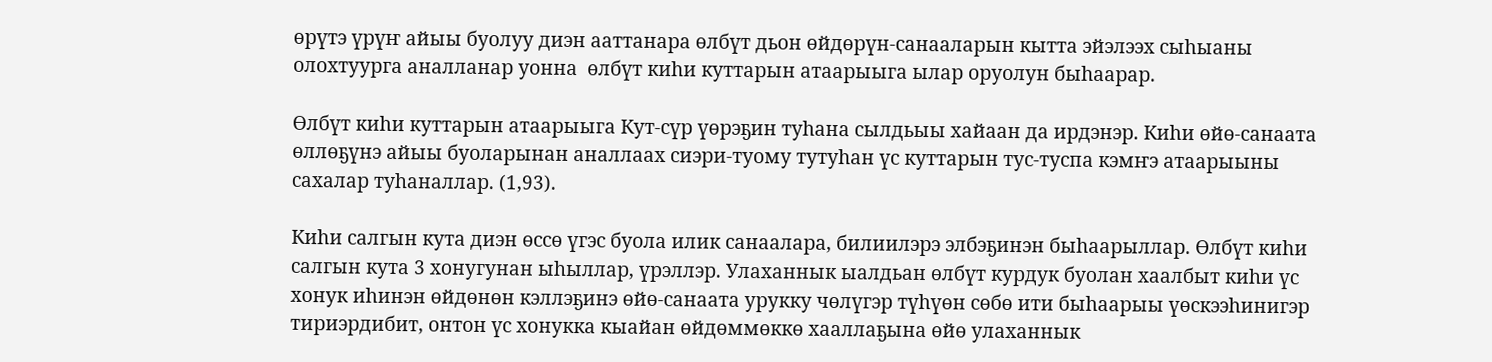өрүтэ үрүҥ айыы буолуу диэн ааттанара өлбүт дьон өйдөрүн-санааларын кытта эйэлээх сыһыаны олохтуурга аналланар уонна  өлбүт киһи куттарын атаарыыга ылар оруолун быһаарар.

Өлбүт киһи куттарын атаарыыга Кут-сүр үөрэҕин туһана сылдьыы хайаан да ирдэнэр. Киһи өйө-санаата өллөҕүнэ айыы буоларынан аналлаах сиэри-туому тутуһан үс куттарын тус-туспа кэмҥэ атаарыыны сахалар туһаналлар. (1,93).

Киһи салгын кута диэн өссө үгэс буола илик санаалара, билиилэрэ элбэҕинэн быһаарыллар. Өлбүт киһи салгын кута 3 хонугунан ыһыллар, үрэллэр. Улаханнык ыалдьан өлбүт курдук буолан хаалбыт киһи үс хонук иһинэн өйдөнөн кэллэҕинэ өйө-санаата урукку чөлүгэр түһүөн сөбө ити быһаарыы үөскээһинигэр тириэрдибит, онтон үс хонукка кыайан өйдөммөккө хааллаҕына өйө улаханнык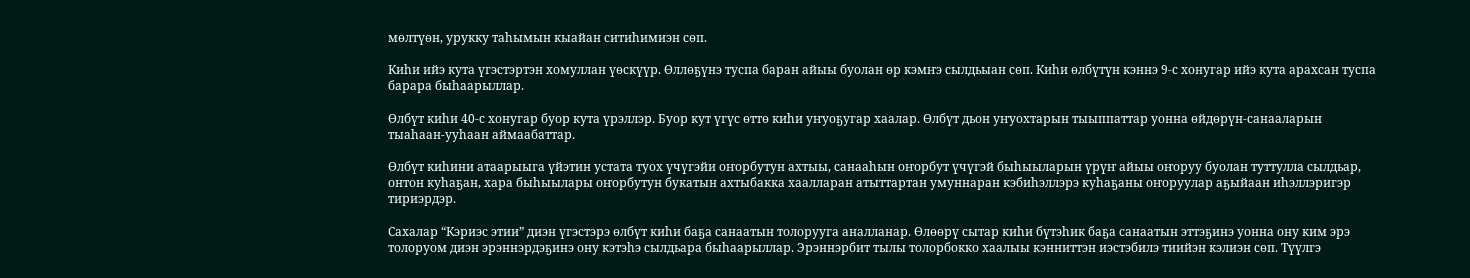мөлтүөн, урукку таһымын кыайан ситиһимиэн сөп.

Киһи ийэ кута үгэстэртэн хомуллан үөскүүр. Өллөҕүнэ туспа баран айыы буолан өр кэмҥэ сылдьыан сөп. Киһи өлбүтүн кэннэ 9-с хонугар ийэ кута арахсан туспа барара быһаарыллар.

Өлбүт киһи 40-с хонугар буор кута үрэллэр. Буор кут үгүс өттө киһи уҥуоҕугар хаалар. Өлбүт дьон уҥуохтарын тыыппаттар уонна өйдөрүн-санааларын тыаһаан-ууһаан аймаабаттар.

Өлбүт киһини атаарыыга үйэтин устата туох үчүгэйи оҥорбутун ахтыы, санааһын оҥорбут үчүгэй быһыыларын үрүҥ айыы оҥоруу буолан туттулла сылдьар, онтон куһаҕан, хара быһыылары оҥорбутун букатын ахтыбакка хаалларан атыттартан умуннаран кэбиһэллэрэ куһаҕаны оҥоруулар аҕыйаан иһэллэригэр тириэрдэр.

Сахалар “Кэриэс этии” диэн үгэстэрэ өлбүт киһи баҕа санаатын толорууга аналланар. Өлөөрү сытар киһи бүтэһик баҕа санаатын эттэҕинэ уонна ону ким эрэ толоруом диэн эрэннэрдэҕинэ ону кэтэһэ сылдьара быһаарыллар. Эрэннэрбит тылы толорбокко хаалыы кэнниттэн иэстэбилэ тиийэн кэлиэн сөп. Түүлгэ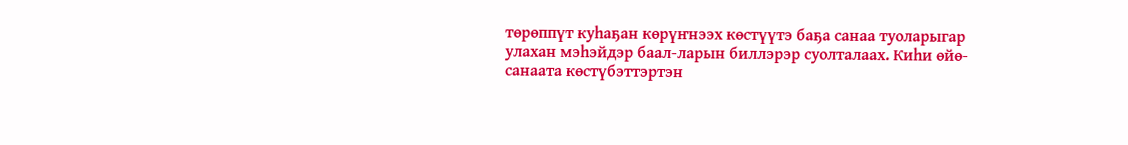төрөппүт куһаҕан көрүҥнээх көстүүтэ баҕа санаа туоларыгар улахан мэһэйдэр баал-ларын биллэрэр суолталаах. Киһи өйө-санаата көстүбэттэртэн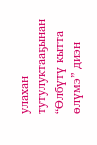улахан тутулуктааҕынан “Өлбүтү кытта өлүмэ” диэн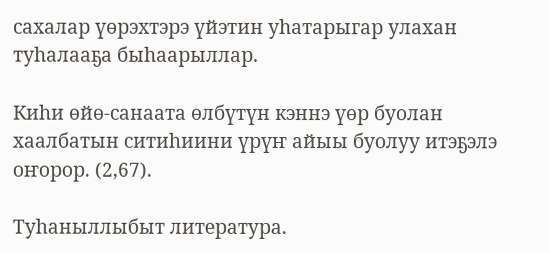сахалар үөрэхтэрэ үйэтин уһатарыгар улахан туһалааҕа быһаарыллар.

Киһи өйө-санаата өлбүтүн кэннэ үөр буолан хаалбатын ситиһиини үрүҥ айыы буолуу итэҕэлэ оҥорор. (2,67).

Туһаныллыбыт литература.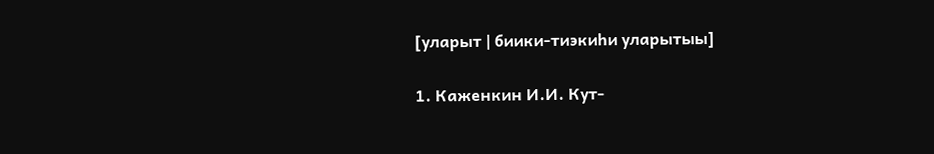[уларыт | биики-тиэкиһи уларытыы]

1. Каженкин И.И. Кут-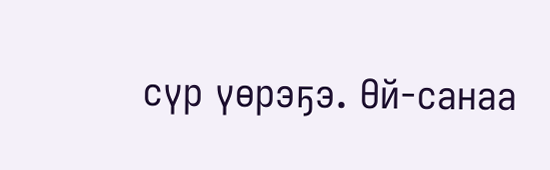сүр үөрэҕэ. Өй-санаа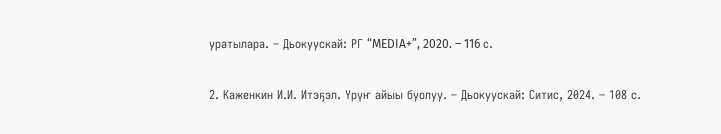уратылара. – Дьокуускай: РГ “MEDIA+”, 2020. – 116 с.

2. Каженкин И.И. Итэҕэл. Үрүҥ айыы буолуу. – Дьокуускай: Ситис, 2024. – 108 с.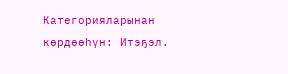Категорияларынан көрдөөһүн: Итэҕэл.